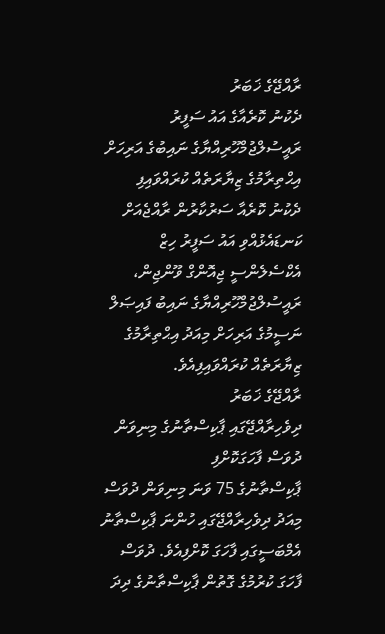ރާއްޖޭގެ ޚަބަރު
ދެކުނު ކޮރެއާގެ އައު ސަފީރު ރައީސުލްޖުމްހޫރިއްޔާގެ ނައިބުގެ އަރިހަށް އިޙްތިރާމުގެ ޒިޔާރަތެއް ކުރައްވައިފި
ދެކުނު ކޮރެއާ ސަރުކާރުން ރާއްޖެއަށް ކަނޑައެޅުއްވި އައު ސަފީރު ހިޒް އެކްސެލެންސީ ޖިއޮންގް ވޫންޖިން، ރައީސުލްޖުމްހޫރިއްޔާގެ ނައިބު ފައިޞަލް ނަސީމުގެ އަރިހަށް މިއަދު އިޙްތިރާމުގެ ޒިޔާރަތެއް ކުރައްވައިފިއެވެ.
ރާއްޖޭގެ ޚަބަރު
ދިވެހިރާއްޖޭގައި ޕާކިސްތާނުގެ މިނިވަން ދުވަސް ފާހަގަކޮށްފި
ޕާކިސްތާނުގެ 75 ވަނަ މިނިވަން ދުވަސް މިއަދު ދިވެހިރާއްޖޭގައި ހުންނަ ޕާކިސްތާނު އެމްބަސީގައި ފާހަގަ ކޮށްފިއެވެ. ދުވަސް ފާހަގަ ކުރުމުގެ ގޮތުން ޕާކިސްތާނުގެ ދިދަ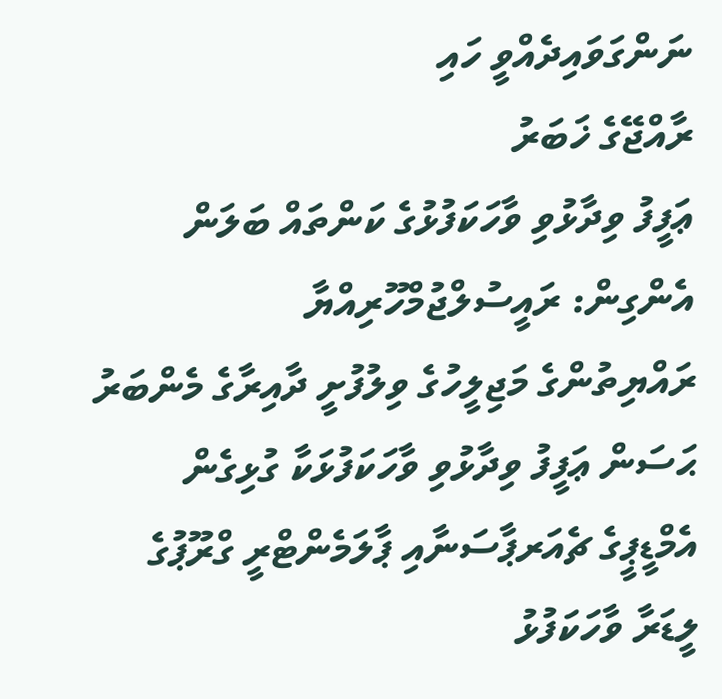ނަންގަވައިދެއްވީ ހައި
ރާއްޖޭގެ ޚަބަރު
ޢަފީފު ވިދާޅުވި ވާހަކަފުޅުގެ ކަންތައް ބަލަން އެންގިން: ރައީސުލްޖުމްހޫރިއްޔާ
ރައްޔިތުންގެ މަޖިލީހުގެ ވިލުފުށީ ދާއިރާގެ މެންބަރު ޙަސަން ޢަފީފު ވިދާޅުވި ވާހަކަފުޅަކާ ގުޅިގެން އެމްޑީޕީގެ ޗެއަރޕާސަނާއި ޕާލަމެންޓްރީ ގްރޫޕުގެ ލީޑަރާ ވާހަކަފުޅު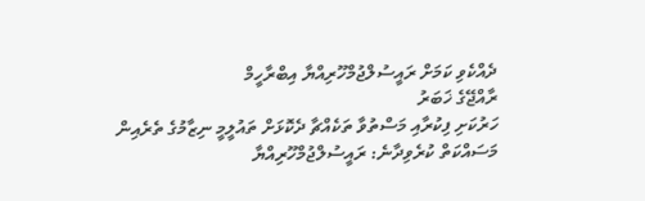ދެއްކެވި ކަމަށް ރައީސުލްޖުމްހޫރިއްޔާ އިބްރާހީމް
ރާއްޖޭގެ ޚަބަރު
ހަރުކަށި ފިކުރާއި މަސްތުވާ ތަކެއްޗާ ދެކޮޅަށް ތައުލީމީ ނިޒާމުގެ ތެރެއިން މަސައްކަތް ކުރެވިދާނެ: ރައީސުލްޖުމްހޫރިއްޔާ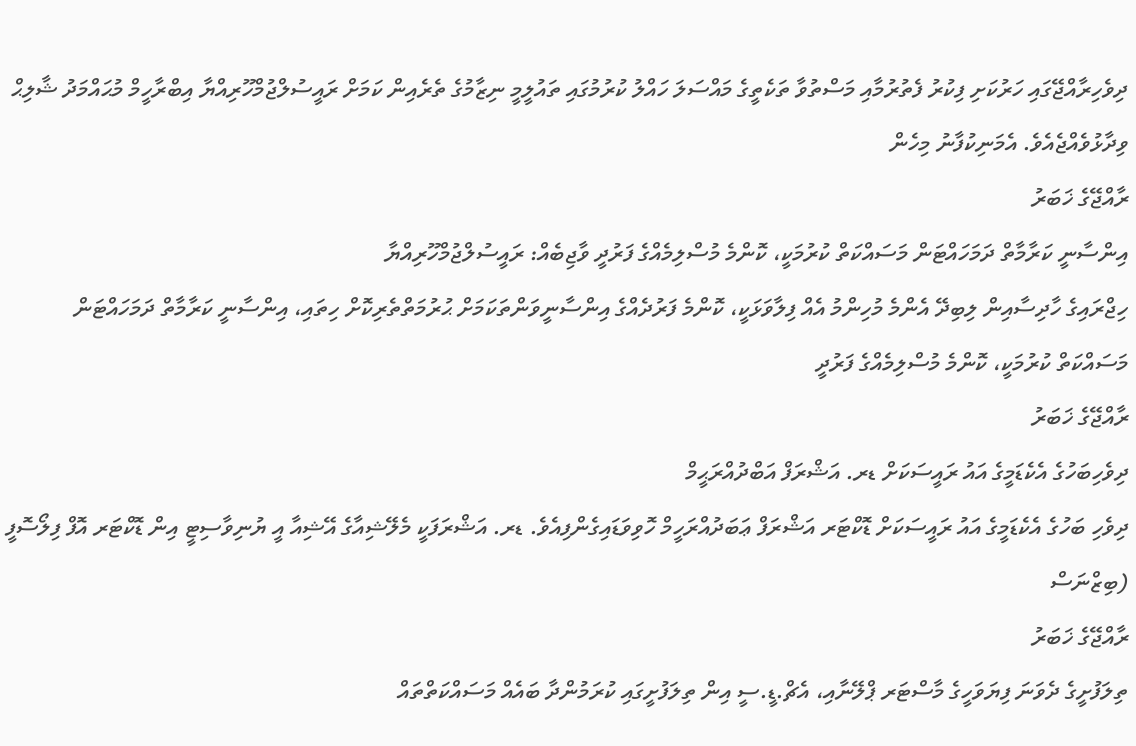ދިވެހިރާއްޖޭގައި ހަރުކަށި ފިކުރު ފެތުރުމާއި މަސްތުވާ ތަކެތީގެ މައްސަލަ ހައްލު ކުރުމުގައި ތައުލީމީ ނިޒާމުގެ ތެރެއިން ކަމަށް ރައީސުލްޖުމްހޫރިއްޔާ އިބްރާހީމް މުޙައްމަދު ޝާލިޙް ވިދާޅުވެއްޖެއެވެ. އެމަނިކުފާނު މިހެން
ރާއްޖޭގެ ޚަބަރު
އިންސާނީ ކަރާމާތް ދަމަހައްޓަން މަސައްކަތް ކުރުމަކީ، ކޮންމެ މުސްލިމެއްގެ ފަރުދީ ވާޖިބެއް: ރައީސުލްޖުމްހޫރިއްޔާ
ހިޖްރައިގެ ހާދިސާއިން ލިބިދޭ އެންމެ މުހިންމު އެއް ފިލާވަޅަކީ، ކޮންމެ ފަރުދެއްގެ އިންސާނީވަންތަކަމަށް ޙުރުމަތްތެރިކޮށް ހިތައި، އިންސާނީ ކަރާމާތް ދަމަހައްޓަން މަސައްކަތް ކުރުމަކީ، ކޮންމެ މުސްލިމެއްގެ ފަރުދީ
ރާއްޖޭގެ ޚަބަރު
ދިވެހިބަހުގެ އެކެޑަމީގެ އައު ރައީސަކަށް ޑރ. އަޝްރަފް އަބްދުއްރަޙީމް
ދިވެހި ބަހުގެ އެކެޑަމީގެ އައު ރައީސަކަށް ޑޮކްޓަރ އަޝްރަފް ޢަބަދުއްރަހީމް ހޮވިވަޑައިގެންފިއެވެ. ޑރ. އަޝްރަފަކީ މެލޭޝިއާގެ އޭޝިއާ އީ ޔުނިވާސިޓީ އިން ޑޮކްޓަރ އޮފް ފިލޯސޮފީ (ބިޒްނަސް
ރާއްޖޭގެ ޚަބަރު
ތިލަފުށީގެ ދެވަނަ ފިޔަވަހީގެ މާސްޓަރ ޕްލޭނާއި، އެޗް.ޑީ.ސީ އިން ތިލަފުށީގައި ކުރަމުންދާ ބައެއް މަސައްކަތްތައް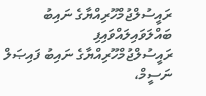ރައީސުލްޖުމްހޫރިއްޔާގެ ނައިބު ބައްލަވައިލައްވައިފި
ރައީސުލްޖުމްހޫރިއްޔާގެ ނައިބު ފައިޞަލް ނަސީމް،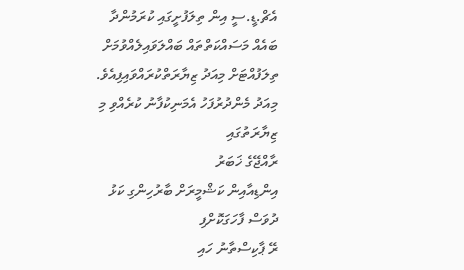އެޗް.ޑީ.ސީ އިން ތިލަފުށީގައި ކުރަމުންދާ ބައެއް މަސައްކަތްތައް ބައްލަވައިލެއްވުމަށް ތިލަފުއްޓަށް މިއަދު ޒިޔާރަތްކުރައްވައިފިއެވެ. މިއަދު މެންދުރުފަހު އެމަނިކުފާނު ކުރެއްވި މި ޒިޔާރަތުގައި
ރާއްޖޭގެ ޚަބަރު
އިންޑިއާއިން ކަޝްމީރަށް ބާރުހިންގި ކަޅު ދުވަސް ފާހަގަކޮށްފި
ރޭ ޕާކިސްތާނު ހައި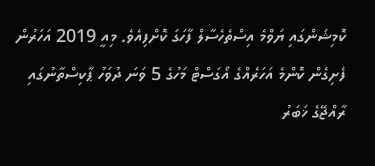ކޮމިޝަންގައި ޔަވްމެ އިސްތެހެސާލް ފާހަގަ ކޮށްފިއެވެ. މިއީ 2019 އަހަރުން ފެށިގެން ކޮންމެ އަހަރެއްގެ އޯގަސްޓް މަހުގެ 5 ވަނަ ދުވަހު ޕާކިސްތާނުގައި
ރާއްޖޭގެ ޚަބަރު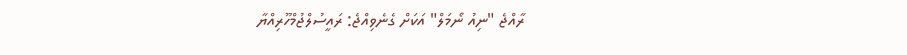ރާއްޖެ "ނިއު ނޯމަލް" އަކަށް ގެނެވިއްޖެ: ރައީސުލްޖުމްހޫރިއްޔާ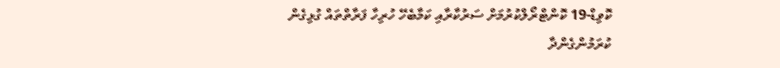ކޮވިޑް-19 ކޮންޓްރޯލްކުރުމަށް ސަރުކާރާއި ކަމާބެހޭ ހުރިހާ ފަރާތްތައް ގުޅިގެން ކުރަމުންގެންދާ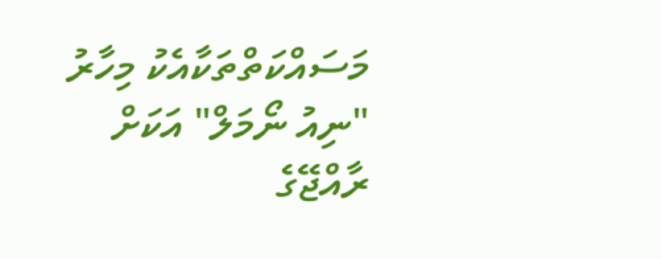މަސައްކަތްތަކާއެކު މިހާރު "ނިއު ނޯމަލް" އަކަށް ރާއްޖޭގެ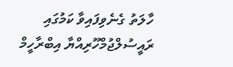ހާލަތު ގެނެވިފައިވާ ކަމުގައި ރައީސުލްޖުމްހޫރިއްޔާ އިބްރާހީމް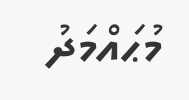މުޙައްމަދު